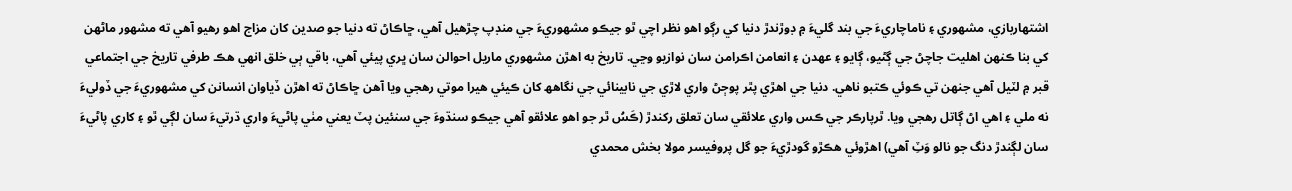اشتهاربازي، مشهوري ۽ ناماچاريءَ جي بند گليءَ ۾ ڊوڙندڙ دنيا کي رڳو اهو نظر اچي ٿو جيڪو مشھوريءَ جي منڊپ چڙھيل آھي، ڇاڪاڻ ته دنيا جو صدين کان مزاج اهو رهيو آھي ته مشھور ماڻھن کي بنا ڪنهن اهليت جاچڻ جي ڳڻيو، ڳايو ۽ عهدن ۽ انعامن اڪرامن سان نوازيو وڃي. تاريخ به اهڙن مشھوري ماريل احوالن سان ڀري پيئي آھي، باقي ٻي خلق انھي ھڪ طرفي تاريخ جي اجتماعي قبر ۾ لٽيل آھي جنهن تي ڪوئي ڪتبو ناهي. دنيا جي اهڙي پٿر پوڄڻ واري لاڙي جي نابينائي جي نگاھھ کان ڪيئي هيرا موتي رهجي ويا آھن ڇاڪاڻ ته اهڙن ڏياوان انسانن کي مشھوريءَ جي ڏوليءَ نه ملي ۽ اهي اڻ ڳاتل رهجي ويا. ٿرپارڪر جي ڪس واري علائقي سان تعلق رکندڙ (ڪَسُ ٿر جو اھو علائقو آھي جيڪو سنڌوءَ جي سنئين پٽ يعني مٺي پاڻيءَ واري ڌرتيءَ سان لڳي ٿو ۽ کاري پاڻيءَ سان لڳندڙ دنگ جو نالو وَٽِ آھي) اهڙوئي هڪڙو گودڙيءَ جو گل پروفيسر مولا بخش محمدي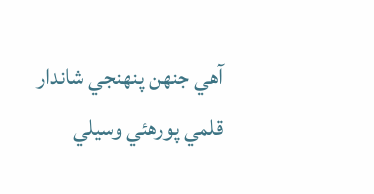آھي جنهن پنھنجي شاندار قلمي پورهئي وسيلي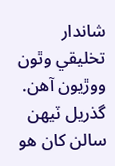شاندار تخليقي وٿون ووڙيون آھن. گذريل ٽيهن سالن کان ھو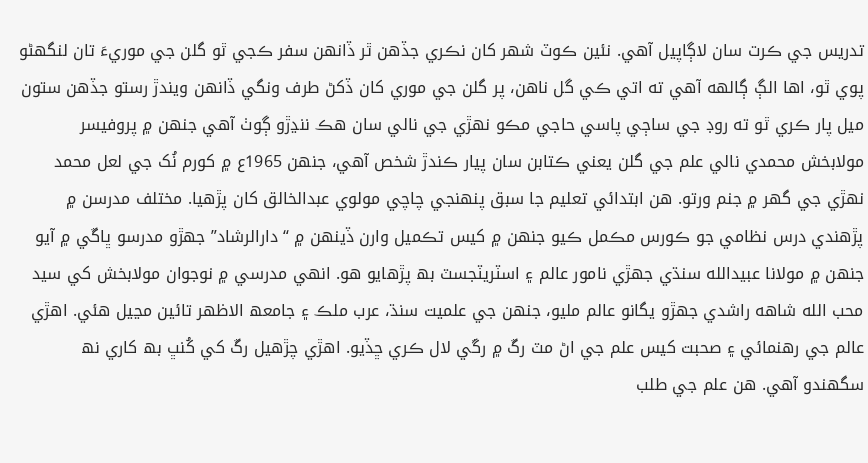تدريس جي ڪرت سان لاڳاپيل آھي. نئين ڪوٽ شھر کان نڪري جڏهن ٿر ڏانهن سفر ڪجي ٿو گلن جي موريءَ تان لنگهڻو پوي ٿو، اها الڳ ڳالھه آھي ته اتي ڪي گل ناهن، پر گلن جي موري کان ڏکڻ طرف ونگي ڏانهن ويندڙ رستو جڏهن ستون ميل پار ڪري ٿو ته روڊ جي ساڄي پاسي حاجي مڪو نهڙي جي نالي سان هڪ ننڍڙو ڳوٺ آھي جنهن ۾ پروفيسر مولابخش محمدي نالي علم جي گلن يعني ڪتابن سان پيار ڪندڙ شخص آھي، جنھن 1965ع ۾ کورم نُک جي لعل محمد نھڙي جي گھر ۾ جنم ورتو. هن ابتدائي تعليم جا سبق پنهنجي چاچي مولوي عبدالخالق کان پڙھيا. مختلف مدرسن ۾ پڙھندي درس نظامي جو ڪورس مڪمل ڪيو جنهن ۾ کيس تڪميل وارن ڏينهن ۾ “دارالرشاد” جهڙو مدرسو ڀاڱي ۾ آيو جنهن ۾ مولانا عبيدالله سنڌي جھڙي نامور عالم ۽ اسٽريٽجسٽ بھ پڙھايو هو. انھي مدرسي ۾ نوجوان مولابخش کي سيد محب الله شاهه راشدي جهڙو يگانو عالم مليو، جنھن جي علميت سنڌ، عرب ملڪ ۽ جامعھ الاظھر تائين مڃيل ھئي. اھڙي عالم جي رهنمائي ۽ صحبت کيس علم جي اڻ مٽ رڱ ۾ رڱي لال ڪري ڇڏيو. اھڙي چڙھيل رڱ کي کُنڀ بھ کاري نھ سگھندو آھي. هن علم جي طلب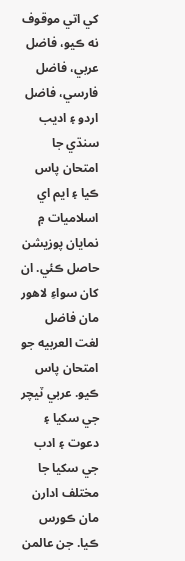کي اتي موقوف نه ڪيو، فاضل عربي، فاضل فارسي، فاضل اردو ۽ اديب سنڌي جا امتحان پاس ڪيا ۽ ايم اي اسلاميات ۾ نمايان پوزيشن حاصل ڪئي. ان کان سواءِ لاهور مان فاضل لغت العربيه جو امتحان پاس ڪيو. عربي ٽيچر جي سکيا ۽ دعوت ۽ ادب جي سکيا جا مختلف ادارن مان ڪورس ڪيا. جن عالمن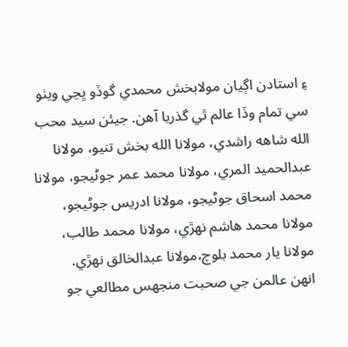۽ استادن اڳيان مولابخش محمدي گوڏو ڀڃي ويٺو سي تمام وڏا عالم ٿي گذريا آھن. جيئن سيد محب الله شاهه راشدي، مولانا الله بخش تنيو، مولانا عبدالحميد المري، مولانا محمد عمر جوڻيجو، مولانا محمد اسحاق جوڻيجو، مولانا ادريس جوڻيجو، مولانا محمد هاشم نهڙي، مولانا محمد طالب، مولانا يار محمد بلوچ،مولانا عبدالخالق نھڙي.
انهن عالمن جي صحبت منجهس مطالعي جو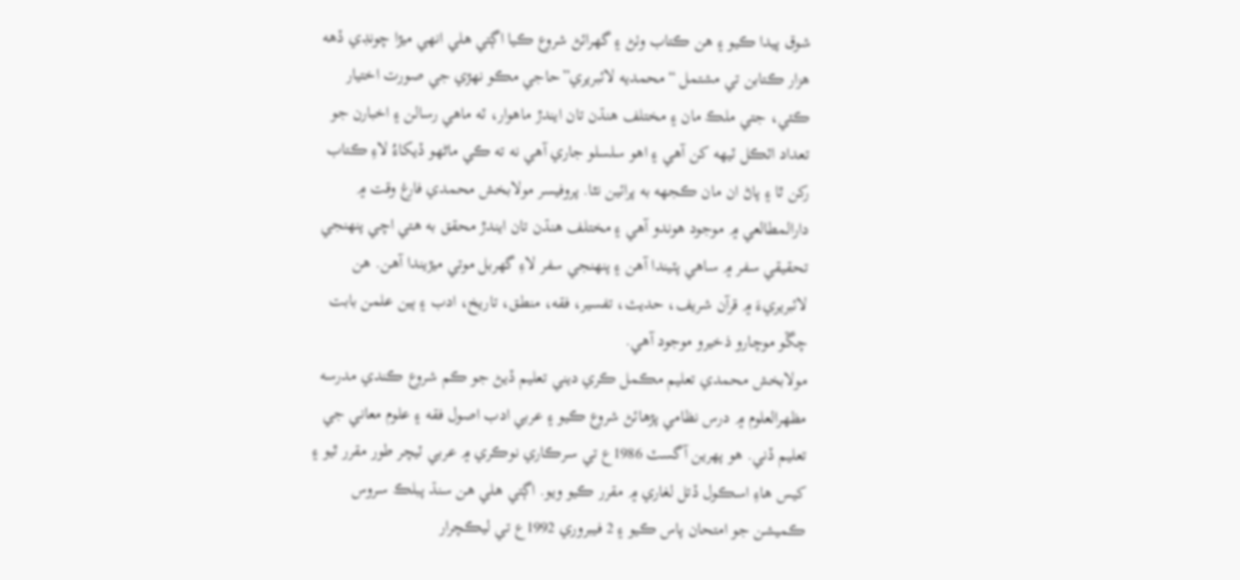شوق پيدا ڪيو ۽ هن ڪتاب وٺڻ ۽ گهرائڻ شروع ڪيا اڳتي هلي انهي ميڙا چونڊي ڏهه هزار ڪتابن تي مشتمل “محمديه لائبريري”حاجي مڪو نهڙي جي صورت اختيار ڪئي، جتي ملڪ مان ۽ مختلف هنڌن تان ايندڙ ماهوار، ٽه ماهي رسالن ۽ اخبارن جو تعداد اٽڪل ٽيھه کن آھي ۽ اهو سلسلو جاري آھي نه ته ڪي ماڻھو ڏيکاءُ لاءِ ڪتاب رکن ٿا ۽ پاڻ ان مان ڪجھه به پرائين نٿا. پروفيسر مولابخش محمدي فارغ وقت ۾ دارالمطالعي ۾ موجود هوندو آھي ۽ مختلف هنڌن تان ايندڙ محقق به ھتي اچي پنهنجي تحقيقي سفر ۾ ساهي پٽيندا آھن ۽ پنهنجي سفر لاءِ گهربل موتي ميڙيندا آھن. هن لائبريريءَ ۾ قرآن شريف، حديث، تفسير، فقه، منطق، تاريخ، ادب ۽ ٻين علمن بابت چڱو موچارو ذخيرو موجود آھي.
مولابخش محمدي تعليم مڪمل ڪري ديني تعليم ڏيڻ جو ڪم شروع ڪندي مدرسه مظھرالعلوم ۾ درس نظامي پڙھائڻ شروع ڪيو ۽ عربي ادب اصول فقه ۽ علوم معاني جي تعليم ڏني. ھو پهرين آگسٽ 1986ع تي سرڪاري نوڪري ۾ عربي ٽيچر طور مقرر ٿيو ۽ کيس هاءِ اسڪول ڏتل لغاري ۾ مقرر ڪيو ويو. اڳتي هلي هن سنڌ پبلڪ سروس ڪميشن جو امتحان پاس ڪيو ۽ 2 فيبروري 1992ع تي ليڪچرار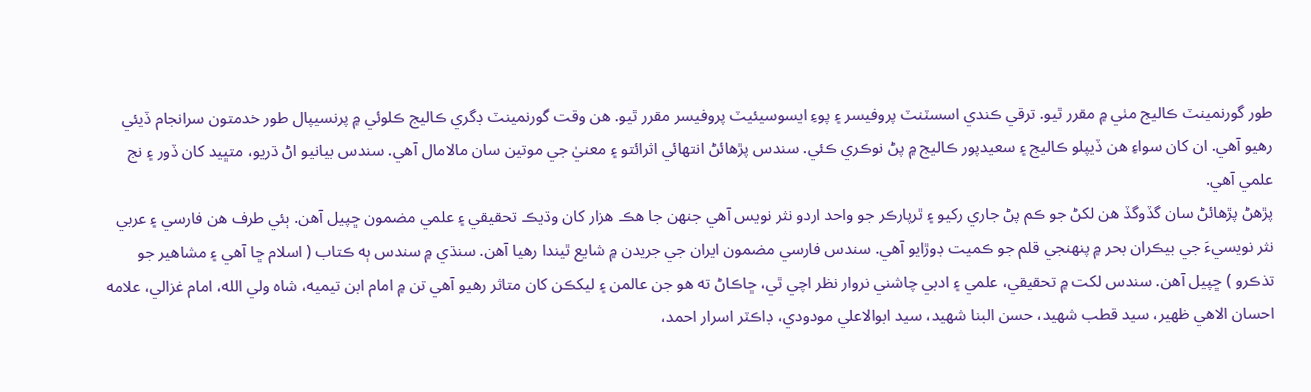طور گورنمينٽ ڪاليج مٺي ۾ مقرر ٿيو. ترقي ڪندي اسسٽنٽ پروفيسر ۽ پوءِ ايسوسيئيٽ پروفيسر مقرر ٿيو. هن وقت گورنمينٽ ڊگري ڪاليج ڪلوئي ۾ پرنسيپال طور خدمتون سرانجام ڏيئي رهيو آھي. ان کان سواءِ هن ڏيپلو ڪاليج ۽ سعيدپور ڪاليج ۾ پڻ نوڪري ڪئي. سندس پڙھائڻ انتهائي اثرائتو ۽ معنيٰ جي موتين سان مالامال آھي. سندس بيانيو اڻ ڌريو، متڀيد کان ڏور ۽ نج علمي آھي.
پڙھڻ پڙھائڻ سان گڏوگڏ هن لکڻ جو ڪم پڻ جاري رکيو ۽ ٿرپارڪر جو واحد اردو نثر نويس آھي جنهن جا هڪ هزار کان وڌيڪ تحقيقي ۽ علمي مضمون ڇپيل آھن. ٻئي طرف هن فارسي ۽ عربي نثر نويسيءَ جي بيڪران بحر ۾ پنهنجي قلم جو ڪميت ڊوڙايو آھي. سندس فارسي مضمون ايران جي جريدن ۾ شايع ٿيندا رهيا آھن. سنڌي ۾ سندس ٻه ڪتاب ( اسلام ڇا آھي ۽ مشاھير جو تذڪرو ) ڇپيل آھن. سندس لکت ۾ تحقيقي، علمي ۽ ادبي چاشني نروار نظر اچي ٿي، ڇاڪاڻ ته هو جن عالمن ۽ ليکڪن کان متاثر رهيو آھي تن ۾ امام ابن تيميه، شاه ولي الله، امام غزالي، علامه احسان الاهي ظھير، سيد قطب شھيد، حسن البنا شهيد، سيد ابوالاعلي مودودي، ڊاڪٽر اسرار احمد،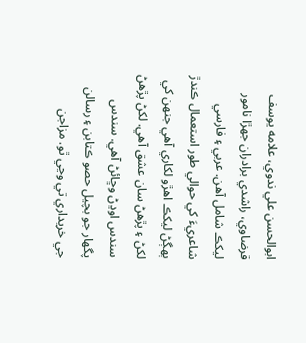ابوالحسن علي ندوي، علامه يوسف قرضاوي، راشدي برادران جهڙا نامور ليکڪ شامل آھن. عربي ۽ فارسي شاعريءَ کي حوالي طور استعمال ڪندڙ ٻھڳڻ ليکڪ اهڙو لکاري آھي جنهن کي لکڻ ۽ پڙھڻ سان عشق آھي. لکڻ پڙھڻ سندس اوڍڻ وڇائڻ آھي. سندس پگهار جو بچيل حصو ڪتابن ۽ رسالن جي خريداري تي وڃي ٿو. مزاجن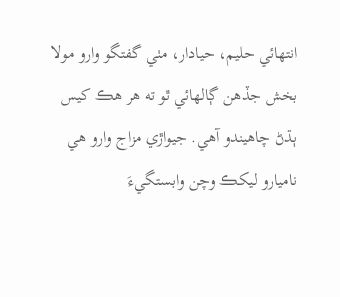انتهائي حليم، حيادار، مٺي گفتگو وارو مولا بخش جڏهن ڳالهائي ٿو ته هر هڪ کيس ٻڌڻ چاهيندو آھي. جيواڙي مزاج وارو هي ناميارو ليکڪ وچن وابستگيءَ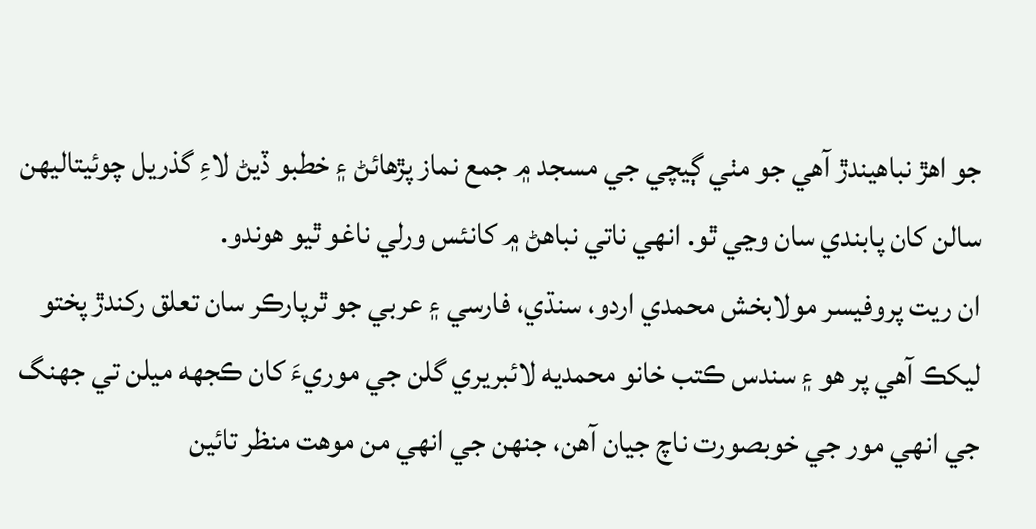جو اهڙ نباهيندڙ آھي جو مٺي ڳيچي جي مسجد ۾ جمع نماز پڙھائڻ ۽ خطبو ڏيڻ لاءِ گذريل چوئيتاليھن سالن کان پابندي سان وڃي ٿو. انھي ناتي نباھڻ ۾ کانئس ورلي ناغو ٿيو ھوندو.
ان ريت پروفيسر مولابخش محمدي اردو، سنڌي، فارسي ۽ عربي جو ٿرپارڪر سان تعلق رکندڙ پختو ليکڪ آھي پر هو ۽ سندس ڪتب خانو محمديه لائبريري گلن جي موريءَ کان ڪجھه ميلن تي جهنگ جي انهي مور جي خوبصورت ناچ جيان آھن، جنهن جي انھي من موھت منظر تائين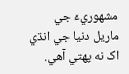مشهوريءَ جي ماريل دنيا جي انڌي اک نه پهتي آھي.